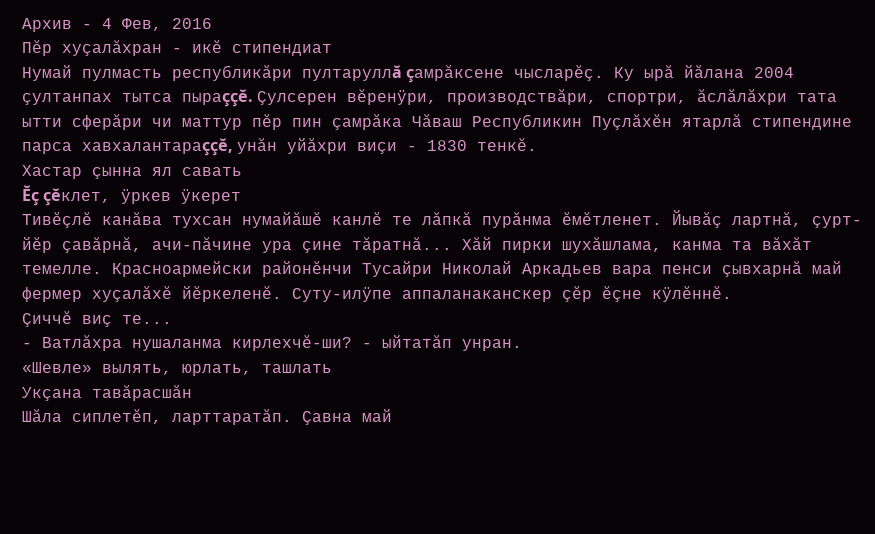Архив - 4 Фев, 2016
Пĕр хуçалăхран - икĕ стипендиат
Нумай пулмасть республикăри пултаруллă çамрăксене чысларĕç. Ку ырă йăлана 2004 çултанпах тытса пыраççĕ. Çулсерен вĕренÿри, производствăри, спортри, ăслăлăхри тата ытти сферăри чи маттур пĕр пин çамрăка Чăваш Республикин Пуçлăхĕн ятарлă стипендине парса хавхалантараççĕ, унăн уйăхри виçи - 1830 тенкĕ.
Хастар çынна ял савать
Ĕç çĕклет, ÿркев ÿкерет
Тивĕçлĕ канăва тухсан нумайăшĕ канлĕ те лăпкă пурăнма ĕмĕтленет. Йывăç лартнă, çурт-йĕр çавăрнă, ачи-пăчине ура çине тăратнă... Хăй пирки шухăшлама, канма та вăхăт темелле. Красноармейски районĕнчи Тусайри Николай Аркадьев вара пенси çывхарнă май фермер хуçалăхĕ йĕркеленĕ. Суту-илÿпе аппаланаканскер çĕр ĕçне кÿлĕннĕ.
Çиччĕ виç те...
- Ватлăхра нушаланма кирлехчĕ-ши? - ыйтатăп унран.
«Шевле» вылять, юрлать, ташлать
Укçана тавăрасшăн
Шăла сиплетĕп, ларттаратăп. Çавна май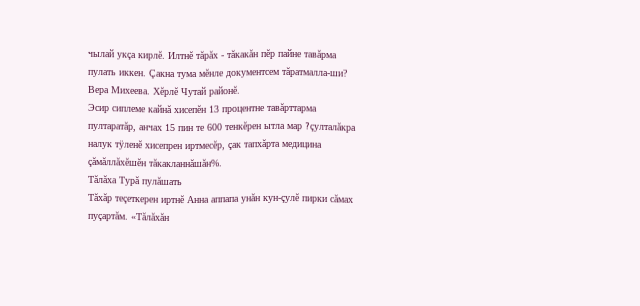чылай укçа кирлĕ. Илтнĕ тăрăх - тăкакăн пĕр пайне тавăрма пулать иккен. Çакна тума мĕнле документсем тăратмалла-ши?
Вера Михеева. Хĕрлĕ Чутай районĕ.
Эсир сиплеме кайнă хисепĕн 13 процентне тавăрттарма пултаратăр, анчах 15 пин те 600 тенкĕрен ытла мар ?çулталăкра налук тÿленĕ хисепрен иртмесĕр, çак тапхăрта медицина çăмăллăхĕшĕн тăкакланнăшăн%.
Тăлăха Турă пулăшать
Тăхăр теçеткерен иртнĕ Анна аппапа унăн кун-çулĕ пирки сăмах пуçартăм. «Тăлăхăн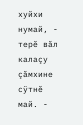хуйхи нумай, - терĕ вăл калаçу çăмхине сÿтнĕ май. -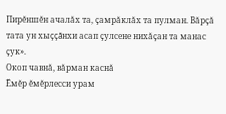Пирĕншĕн ачалăх та, çамрăклăх та пулман. Вăрçă тата ун хыççăнхи асап çулсене нихăçан та манас çук».
Окоп чавнă, вăрман каснă
Ĕмĕр ĕмĕрлесси урам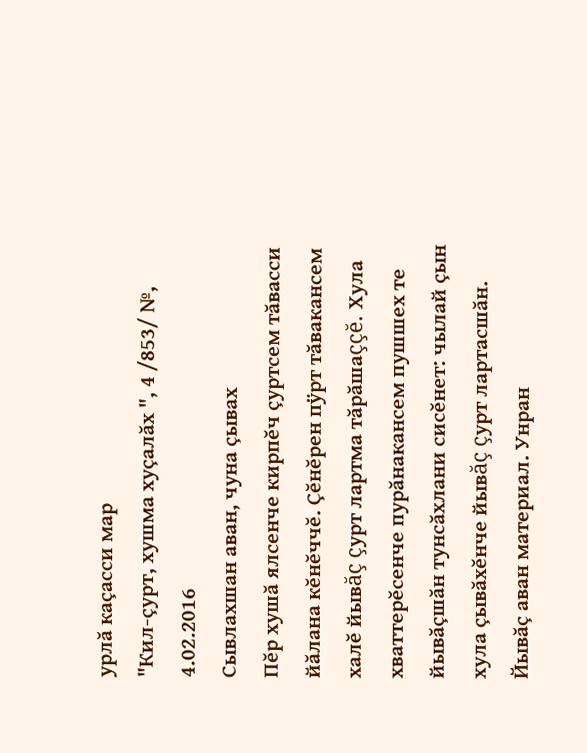урлă каçасси мар
"Кил-çурт, хушма хуçалăх ", 4 /853/ №, 4.02.2016
Сывлaхшaн аван, чуна çывaх
Пĕр хушă ялсенче кирпĕч çуртсем тăвасси йăлана кĕнĕччĕ. Çĕнĕрен пÿрт тăвакансем халĕ йывăç çурт лартма тăрăшаççĕ. Хула хваттерĕсенче пурăнакансем пушшех те йывăçшăн тунсăхлани сисĕнет: чылай çын хула çывăхĕнче йывăç çурт лартасшăн. Йывăç аван материал. Унран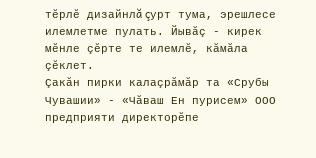тĕрлĕ дизайнлă çурт тума, эрешлесе илемлетме пулать. Йывăç - кирек мĕнле çĕрте те илемлĕ, кăмăла çĕклет.
Çакăн пирки калаçрăмăр та «Срубы Чувашии» - «Чăваш Ен пурисем» ООО предприяти директорĕпе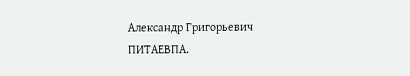Александр Григорьевич ПИТАЕВПА.